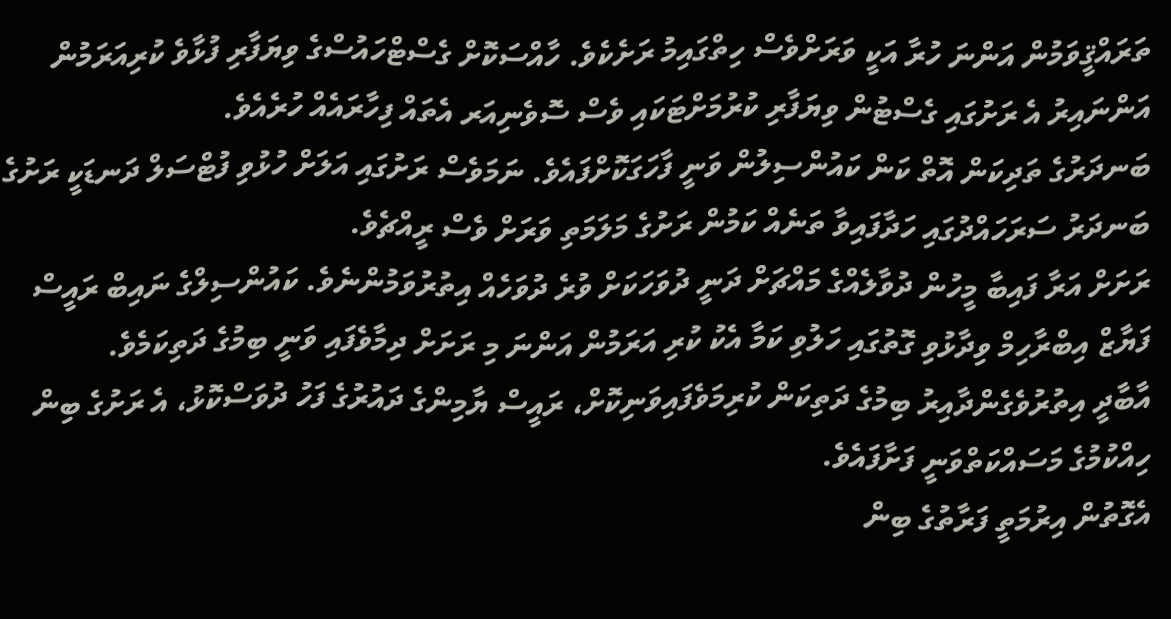ތަރައްޤީވަމުން އަންނަ ހުރާ އަކީ ވަރަށްވެސް ހިތްގައިމު ރަށެކެވެ. ހާއްސަކޮށް ގެސްޓްހައުސްގެ ވިޔަފާރި ފުޅާވެ ކުރިއަރަމުން އަންނައިރު އެ ރަށުގައި ގެސްޓުން ވިޔަފާރި ކުރުމަށްޓަކައި ވެސް ސޮވެނިއަރ އެތައް ފިހާރައެއް ހުރެއެވެ.
ބަނދަރުގެ ތަދިކަން އޮތް ކަން ކައުންސިލުން ވަނީ ފާހަގަކޮށްފައެވެ. ނަމަވެސް ރަށުގައި އަލަށް ހުޅުވި ފުޓްސަލް ދަނޑަކީ ރަށުގެ ބަނދަރު ސަރަހައްދުގައި ހަދާފައިވާ ތަނެއް ކަމުން ރަށުގެ މަލަމަތި ވަރަށް ވެސް ރީއްޗެވެ.
ރަށަށް އަރާ ފައިބާ މީހުން ދުވާލެއްގެ މައްޗަށް ދަނީ ދުވަހަކަށް ވުރެ ދުވަހެއް އިތުރުވަމުންނެވެ. ކައުންސިލްގެ ނައިބް ރައީސް ފަޔާޒް އިބްރާހިމް ވިދާޅުވި ގޮތުގައި ހަލުވި ކަމާ އެކު ކުރި އަރަމުން އަންނަ މި ރަށަށް ދިމާވެފައި ވަނީ ބިމުގެ ދަތިކަމެވެ.
އާބާދީ އިތުރުވެގެންދާއިރު ބިމުގެ ދަތިކަން ކުރިމަވެފައިވަނިކޮށް، ރައީސް ޔާމިންގެ ދައުރުގެ ފަހު ދުވަސްކޮޅު، އެ ރަށުގެ ބިން ހިއްކުމުގެ މަސައްކަތްވަނީ ފަށާފައެވެ.
އެގޮތުން އިރުމަތީ ފަރާތުގެ ބިން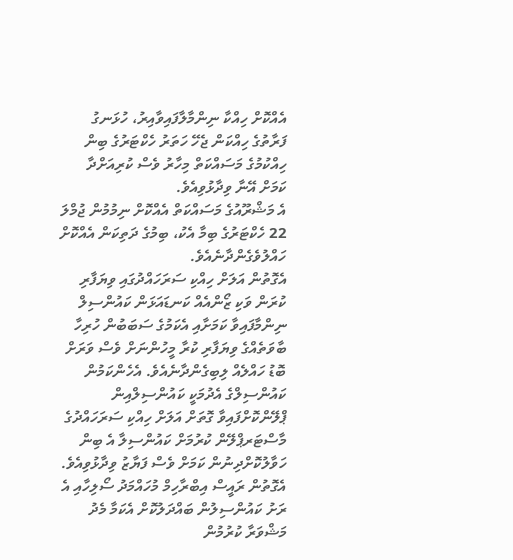އެއްކޮށް ހިއްކާ ނިންމާލާފައިވާއިރު، ހުޅަނގު ފަރާތުގެ ހިއްކަން ޖެހޭ ހަތަރު ހެކްޓަރުގެ ބިން ހިއްކުމުގެ މަސައްކަތް މިހާރު ވެސް ކުރިއަށްދާ ކަމަށް އޭނާ ވިދާޅުވިއެވެ.
އެ މަޝްރޫއުގެ މަސައްކަތް އެއްކޮށް ނިމުމުން ޖުމްލަ 22 ހެކްޓަރުގެ ބިމާ އެކު، ބިމުގެ ދަތިކަން އެއްކޮށް ހައްލުވެގެންދާނެއެވެ.
އެގޮތުން އަލަށް ހިއްކި ސަރަހައްދުގައި ވިޔަފާރި ކުރަން ވަކި ޒޯންއެއް ކަނޑައަޅަން ކައުންސިލް ނިންމާފައިވާ ކަމަށާއި އެކަމުގެ ސަބަބުން ހުރިހާ ބާވަތެއްގެ ވިޔަފާރި ކުރާ މީހުންނަށް ވެސް ވަރަށް ބޮޑު ހައްލެއް ލިބިގެންދާނެއެވެ. އެހެންކަމުން ކައުންސިލްގެ އެދުމަކީ ކައުންސިލްއިން ޕްލޭންކޮށްފައިވާ ގޮތަށް އަލަށް ހިއްކި ސަރަހައްދުގެ މާސްޓަރޕްލޭން ކުރުމަށް ކައުންސިލާ އެ ބިން ހަވާލުކޮށްދިނުން ކަމަށް ވެސް ފަޔާޒު ވިދާޅުވިއެވެ.
އެގޮތުން ރައީސް އިބްރާހިމް މުހައްމަދު ސޯލިހާއި އެ ރަށު ކައުންސިލުން ބައްދަލުކޮށް އެކަމާ މެދު މަޝްވަރާ ކުރުމުން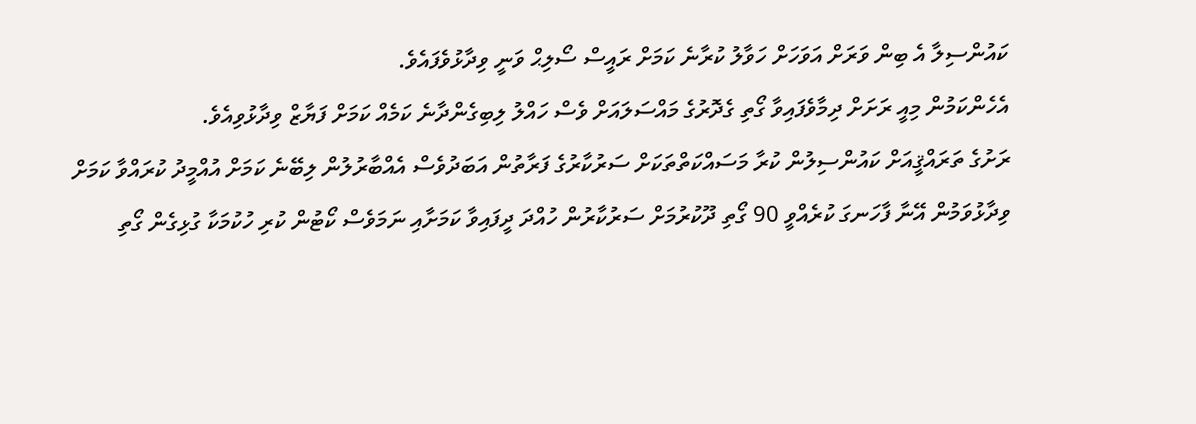ކައުންސިލާ އެ ބިން ވަރަށް އަވަހަށް ހަވާލު ކުރާނެ ކަމަށް ރައީސް ސޯލިޙް ވަނީ ވިދާޅުވެފައެވެ.
އެހެންކަމުން މިއީ ރަށަށް ދިމާވެފައިވާ ގޯތި ގެދޮރުގެ މައްސަލައަށް ވެސް ހައްލު ލިބިގެންދާނެ ކަމެއް ކަމަށް ފަޔާޒް ވިދާޅުވިއެވެ.
ރަށުގެ ތަރައްޤީއަށް ކައުންސިލުން ކުރާ މަސައްކަތްތަކަށް ސަރުކާރުގެ ފަރާތުން އަބަދުވެސް އެއްބާރުލުން ލިބޭނެ ކަމަށް އުއްމީދު ކުރައްވާ ކަމަށް ވިދާޅުވަމުން އޭނާ ފާހަނގަ ކުރެއްވީ 90 ގޯތި ދޫކުރުމަށް ސަރުކާރުން ހުއްދަ ދީފައިވާ ކަމަށާއި ނަމަވެސް ކޯޓުން ކުރި ހުކުމަކާ ގުޅިގެން ގޯތި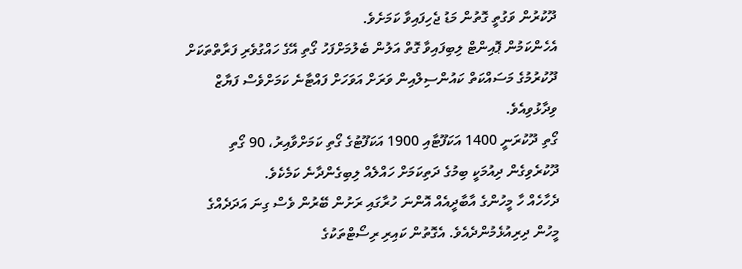ދޫކުރުން ވަގުތީ ގޮތުން މަޑު ޖެހިފައިވާ ކަމަށެވެ.
އެހެންކަމުން ޕޮއިންޓް ލިބިފައިވާ ގޮތް އަލުން ބެލުމަށްފަހު ގޯތި އޭގެ ހައްގުވެރި ފަރާތްތަކަށް ދޫކުރުމުގެ މަސައްކަތް ކައުންސިލްއިން ވަރަށް އަވަހަށް ފައްޓާނެ ކަމަށްވެސް ފަޔާޒް ވިދާޅުވިއެވެ.
ގޯތި ދޫކުރަނީ 1400 އަކަފޫޓާއި 1900 އަކަފޫޓުގެ ގޯތި ކަމަށްވާއިރު، 90 ގޯތި ދޫކުރެވިގެން ދިއުމަކީ ބިމުގެ ދަތިކަމަށް ހައްލެއް ލިބިގެންދާނެ ކަމެކެވެ.
ދެހާހެއް ހާ މީހުންގެ އާބާދީއެއް އޮންނަ ހުރާގައި ރަށުން ބޭރުން ވެސް ގިނަ އަދަދެއްގެ މީހުން ދިރިއުޅެމުންދެއެވެ. އެގޮތުން ކައިރި ރިސޯޓްތަކުގެ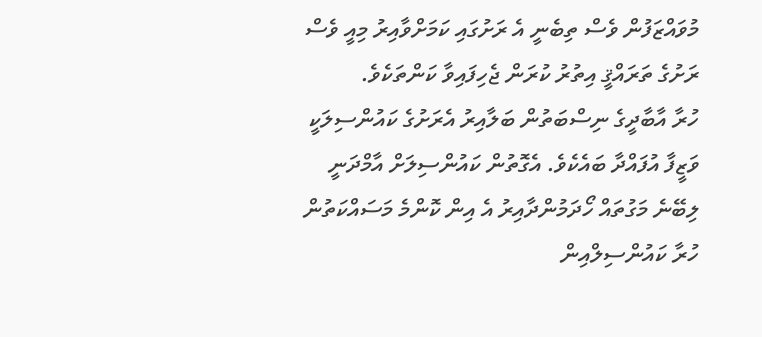މުވައްޒަފުން ވެސް ތިބެނީ އެ ރަށުގައި ކަމަށްވާއިރު މިއީ ވެސް ރަށުގެ ތަރައްޤީ އިތުރު ކުރަން ޖެހިފައިވާ ކަންތަކެވެ.
ހުރާ އާބާދީގެ ނިސްބަތުން ބަލާއިރު އެރަށުގެ ކައުންސިލަކީ ވަޒީފާ އުފައްދާ ބައެކެވެ. އެގޮތުން ކައުންސިލަށް އާމްދަނީ ލިބޭނެ މަގުތައް ހޯދަމުންދާއިރު އެ އިން ކޮންމެ މަސައްކަތުން ހުރާ ކައުންސިލްއިން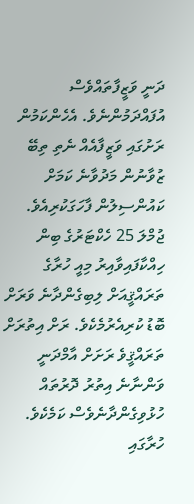ދަނީ ވަޒީފާތައްވެސް އުފައްދަމުންނެވެ. އެހެންކަމުން ރަށުގައި ވަޒީފާއެއް ނެތި ތިބޭ ޒުވާނުން މަދުވާނެ ކަމަށް ކައުންސިލުން ފާހަގަކުރިއެވެ.
ޖުމްލަ 25 ހެކްޓަރުގެ ބިން ހިއްކާފައިވާއިރު މިއީ ހުރާގެ ތަރައްޤީއަށް ލިބިގެންދާނެ ވަރަށް ބޮޑު ކުރިއެރުމެކެވެ. ރަށް އިތުރަށް ތަރައްޤީވެ ރަށަށް އާމްދަނީ ވަންނާނެ އިތުރު ދޮރުތައް ހުޅުވިގެންދާނެވެސް ކަމެކެވެ. ހުރާގައި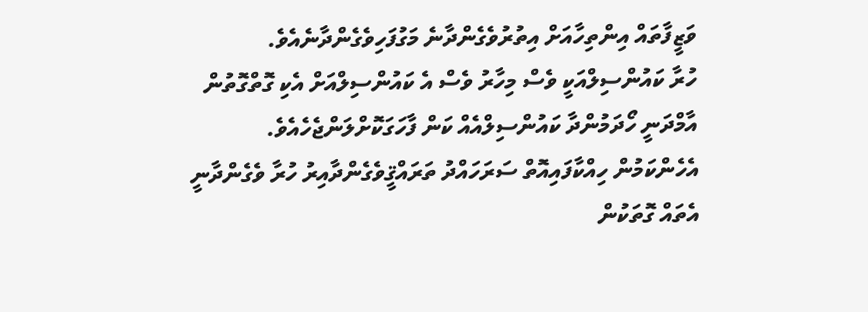ވަޒީފާތައް އިންތިހާއަށް އިތުރުވެގެންދާނެ މަގުފަހިވެގެންދާނެއެވެ.
ހުރާ ކައުންސިލްއަކީ ވެސް މިހާރު ވެސް އެ ކައުންސިލްއަށް އެކި ގޮތްގޮތުން އާމްދަނީ ހޯދަމުންދާ ކައުންސިލްއެއް ކަން ފާހަގަކޮށްލަންޖެހެއެވެ.
އެހެންކަމުން ހިއްކާފައިއޮތް ސަރަހައްދު ތަރައްޤީވެގެންދާއިރު ހުރާ ވެގެންދާނީ އެތައް ގޮތަކުން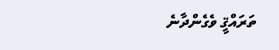ތަރައްޤީ ވެގެންދާނެ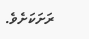ރަށަކަށެވެ.